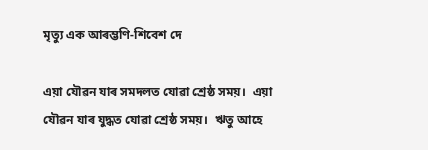মৃত্যু এক আৰম্ভণি-শিবেশ দে

এয়া যৌৱন যাৰ সমদলত যোৱা শ্ৰেষ্ঠ সময়।  এয়া যৌৱন যাৰ যুদ্ধত যোৱা শ্ৰেষ্ঠ সময়।  ঋতু আহে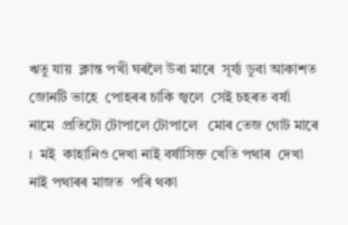ঋতু যায়  ক্লান্ত পখী ঘৰলৈ উৰা মাৰে  সূৰ্য্য ডুবা আকাশত জোনটি ভাহে  পোহৰৰ চাকি জ্বলে  সেই চহৰত বৰ্ষা  নামে  প্ৰতিটো টোপালে টোপালে   মোৰ তেজ গোট মাৰে ।  মই  কাহানিও দেখা নাই বৰ্ষাসিক্ত খেতি পথাৰ  দেখা নাই পথাৰৰ মাজত  পৰি থকা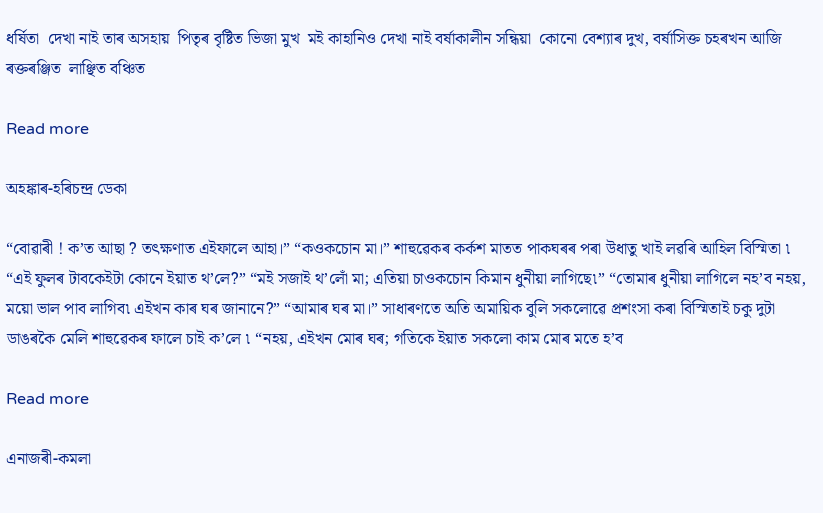ধৰ্ষিতা  দেখা নাই তাৰ অসহায়  পিতৃৰ বৃষ্টিত ভিজা মুখ  মই কাহানিও দেখা নাই বৰ্ষাকালীন সন্ধিয়া  কোনো বেশ্যাৰ দুখ, বৰ্ষাসিক্ত চহৰখন আজি ৰক্তৰঞ্জিত  লাঞ্ছিত বঞ্চিত

Read more

অহঙ্কাৰ-হৰিচন্দ্ৰ ডেকা

“বোৱাৰী ! ক’ত আছা ? তৎক্ষণাত এইফালে আহা।” “কওকচোন মা।” শাহুৱেকৰ কৰ্কশ মাতত পাকঘৰৰ পৰা উধাতু খাই লৱৰি আহিল বিস্মিতা ৷ “এই ফুলৰ টাবকেইটা কোনে ইয়াত থ’লে?” “মই সজাই থ’লোঁ মা; এতিয়া চাওকচোন কিমান ধুনীয়া লাগিছে৷” “তোমাৰ ধুনীয়া লাগিলে নহ’ব নহয়, ময়ো ভাল পাব লাগিব৷ এইখন কাৰ ঘৰ জানানে?” “আমাৰ ঘৰ মা।” সাধাৰণতে অতি অমায়িক বুলি সকলোৱে প্ৰশংসা কৰা বিস্মিতাই চকু দুটা ডাঙৰকৈ মেলি শাহুৱেকৰ ফালে চাই ক’লে ৷ “নহয়, এইখন মোৰ ঘৰ; গতিকে ইয়াত সকলো কাম মোৰ মতে হ’ব

Read more

এনাজৰী-কমলা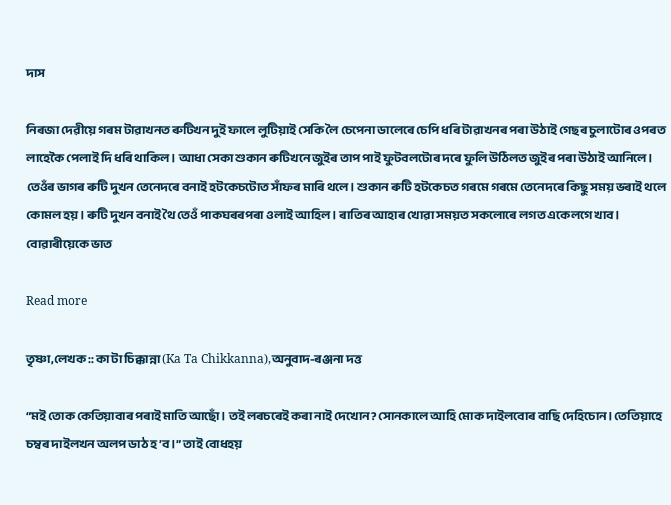দাস

নিৰজা দেৱীয়ে গৰম টাৱাখনত ৰুটিখন দুই ফালে লুটিয়াই সেকি লৈ চেপেনা ডালেৰে চেপি ধৰি টাৱাখনৰ পৰা উঠাই গেছৰ চুলাটোৰ ওপৰত লাহেকৈ পেলাই দি ধৰি থাকিল। আধা সেকা শুকান ৰুটিখনে জুইৰ তাপ পাই ফুটবলটোৰ দৰে ফুলি উঠিলত জুইৰ পৰা উঠাই আনিলে। তেওঁৰ ভাগৰ ৰুটি দুখন তেনেদৰে বনাই হটকেচটোত সাঁফৰ মাৰি থলে। শুকান ৰুটি হটকেচত গৰমে গৰমে তেনেদৰে কিছু সময় ভৰাই থলে কোমল হয়। ৰুটি দুখন বনাই থৈ তেওঁ পাকঘৰৰপৰা ওলাই আহিল। ৰাতিৰ আহাৰ খোৱা সময়ত সকলোৰে লগত একেলগে খাব।  বোৱাৰীয়েকে ভাত

Read more

তৃষ্ণা,লেখক :: কা টা চিক্কান্না (Ka Ta Chikkanna),অনুবাদ-ৰঞ্জনা দত্ত

“মই তোক কেতিয়াবাৰ পৰাই মাতি আছোঁ । তই লৰচৰেই কৰা নাই দেখোন? সোনকালে আহি মোক দাইলবোৰ বাছি দেহিচোন। তেতিয়াহে চম্বৰ দাইলখন অলপ ডাঠ হ’ব।” তাই বোধহয়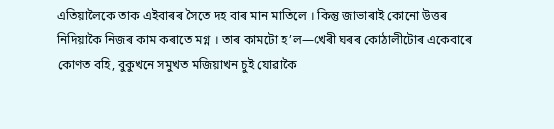এতিয়ালৈকে তাক এইবাৰৰ সৈতে দহ বাৰ মান মাতিলে । কিন্তু জাভাৰাই কোনো উত্তৰ নিদিয়াকৈ নিজৰ কাম কৰাতে মগ্ন । তাৰ কামটো হ’ল—খেৰী ঘৰৰ কোঠালীটোৰ একেবাৰে কোণত বহি, বুকুখনে সমুখত মজিয়াখন চুই যোৱাকৈ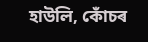হাউলি, কোঁচৰ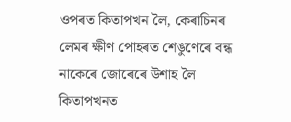ওপৰত কিতাপখন লৈ, কেৰাচিনৰ লেমৰ ক্ষীণ পোহৰত শেঙুণেৰে বন্ধ নাকেৰে জোৰেৰে উশাহ লৈ কিতাপখনত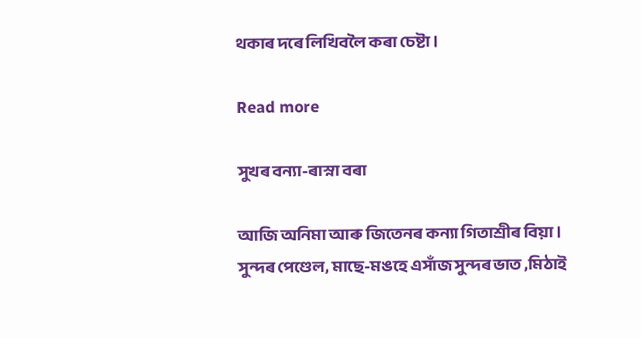থকাৰ দৰে লিখিবলৈ কৰা চেষ্টা ।

Read more

সুখৰ বন্যা-ৰাস্না বৰা

আজি অনিমা আৰু জিতেনৰ কন্যা গিতাশ্ৰীৰ বিয়া । সুন্দৰ পেণ্ডেল, মাছে-মঙহে এসাঁজ সুন্দৰ ভাত ,মিঠাই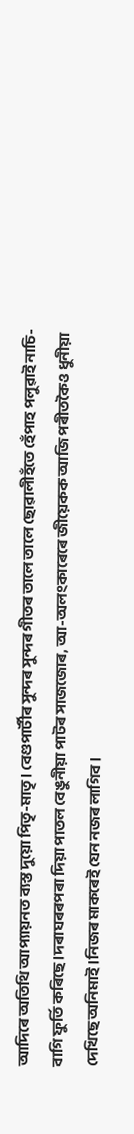আদিৰে অতিথি আপ্যায়নত ব্যস্ত দুয়ো পিতৃ-মাতৃ। বেণ্ডপাৰ্টীৰ সুন্দৰ সুন্দৰ গীতৰ তালে তালে ছোৱালীহঁতে হেঁপাহ পলুৱাই নাচি-বাগি ফুৰ্তি কৰিছে।দৰাঘৰৰপৰা দিয়া পাতল বেঙুনীয়া পাটৰ সাজজোৰ, আ-অলংকাৰেৰে জীয়েকক আজি পৰীতকৈও ধুনীয়া দেখিছে অনিমাই।নিজৰ মাকৰেই যেন নজৰ লাগিব।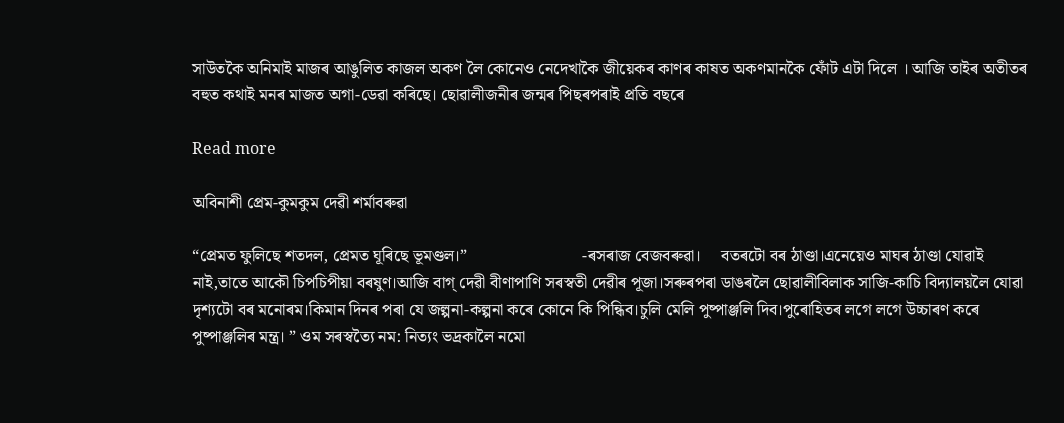সাউতকৈ অনিমাই মাজৰ আঙুলিত কাজল অকণ লৈ কোনেও নেদেখাকৈ জীয়েকৰ কাণৰ কাষত অকণমানকৈ ফোঁট এটা দিলে । আজি তাইৰ অতীতৰ বহুত কথাই মনৰ মাজত অগা-ডেৱা কৰিছে। ছোৱালীজনীৰ জন্মৰ পিছৰপৰাই প্ৰতি বছৰে

Read more

অবিনাশী প্ৰেম-কুমকুম দেৱী শৰ্মাবৰুৱা

“প্ৰেমত ফুলিছে শতদল, প্ৰেমত ঘূৰিছে ভূমণ্ডল।”                            -ৰসৰাজ বেজবৰুৱা।     বতৰটো বৰ ঠাণ্ডা।এনেয়েও মাঘৰ ঠাণ্ডা যোৱাই নাই,তাতে আকৌ চিপচিপীয়া বৰষুণ।আজি বাগ্ দেৱী বীণাপাণি সৰস্বতী দেৱীৰ পূজা।সৰুৰপৰা ডাঙৰলৈ ছোৱালীবিলাক সাজি-কাচি বিদ্যালয়লৈ যোৱা দৃশ্যটো বৰ মনোৰম।কিমান দিনৰ পৰা যে জল্পনা-কল্পনা কৰে কোনে কি পিন্ধিব।চুলি মেলি পুষ্পাঞ্জলি দিব।পুৰোহিতৰ লগে লগে উচ্চাৰণ কৰে পুষ্পাঞ্জলিৰ মন্ত্ৰ। ” ওম সৰস্বত্যৈ নম: নিত্যং ভদ্ৰকালৈ নমো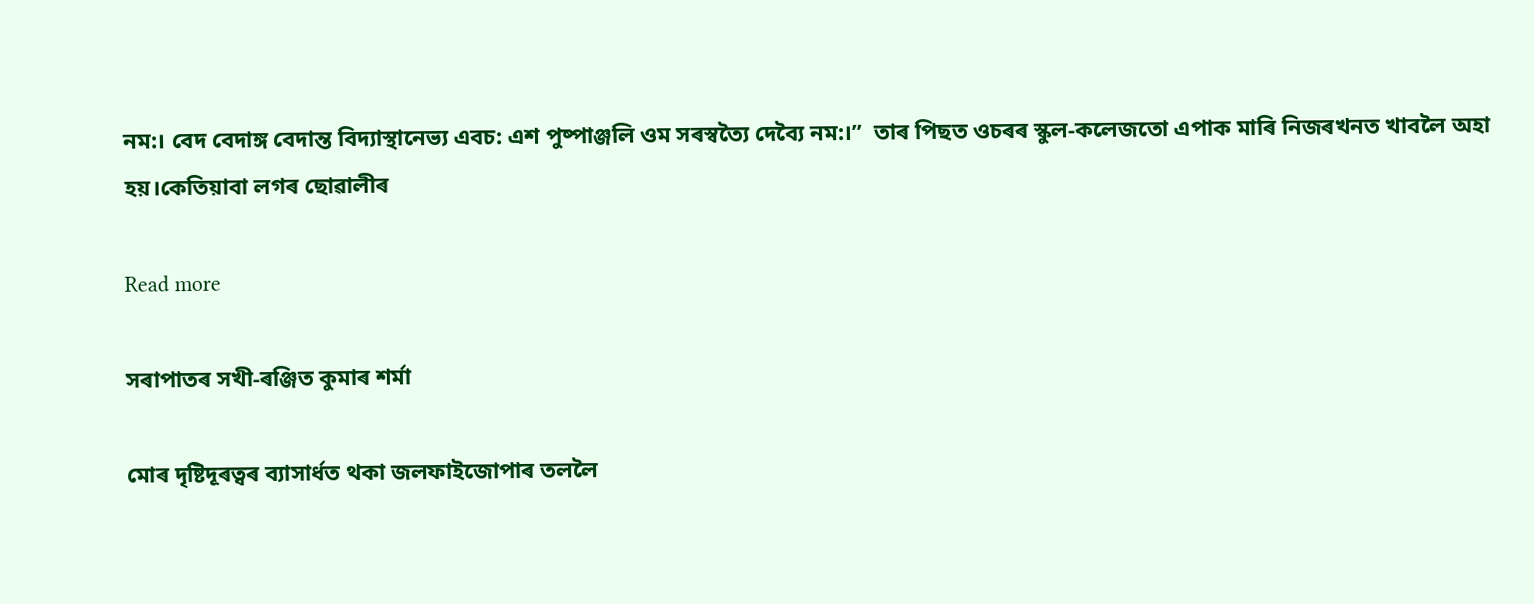নম:। বেদ বেদাঙ্গ বেদান্ত বিদ্যাস্থানেভ্য এবচ: এশ পুষ্পাঞ্জলি ওম সৰস্বত্যৈ দেব্যৈ নম:।”  তাৰ পিছত ওচৰৰ স্কুল-কলেজতো এপাক মাৰি নিজৰখনত খাবলৈ অহা হয়।কেতিয়াবা লগৰ ছোৱালীৰ

Read more

সৰাপাতৰ সখী-ৰঞ্জিত কুমাৰ শৰ্মা

মোৰ দৃষ্টিদূৰত্বৰ ব্যাসাৰ্ধত থকা জলফাইজোপাৰ তললৈ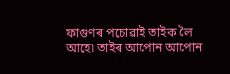ফাগুণৰ পচোৱাই তাইক লৈ আহে৷ তাইৰ আপোন আপোন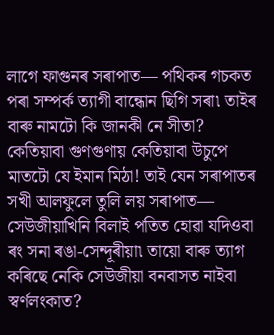লাগে ফাগুনৰ সৰাপাত— পথিকৰ গচকত পৰা সম্পৰ্ক ত্যাগী বান্ধোন ছিগি সৰা৷ তাইৰ বাৰু নামটো কি জানকী নে সীতা? কেতিয়াবা গুণগুণায় কেতিয়াবা উচুপে মাতটো যে ইমান মিঠা! তাই যেন সৰাপাতৰ সখী আলফুলে তুলি লয় সৰাপাত— সেউজীয়াখিনি বিলাই পতিত হোৱা যদিওবা ৰং সনা ৰঙা-সেন্দূৰীয়া৷ তায়ো বাৰু ত্যাগ কৰিছে নেকি সেউজীয়া বনবাসত নাইবা স্বৰ্ণলংকাত?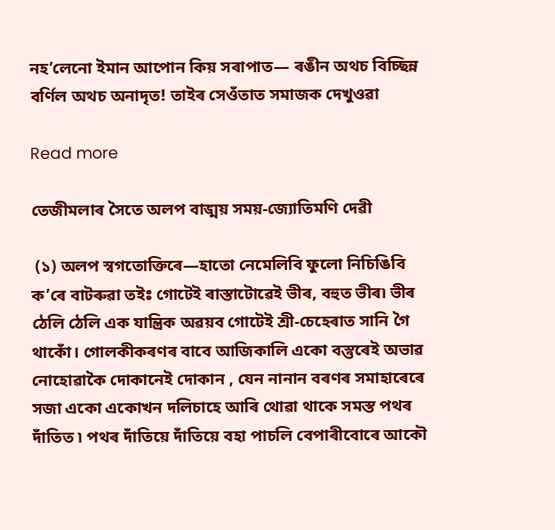নহ’লেনো ইমান আপোন কিয় সৰাপাত— ৰঙীন অথচ বিচ্ছিন্ন বৰ্ণিল অথচ অনাদৃত! তাইৰ সেওঁতাত সমাজক দেখুওৱা

Read more

তেজীমলাৰ সৈতে অলপ বাঙ্ময় সময়-জ্যোতিমণি দেৱী

 (১) অলপ স্বগতোক্তিৰে—হাতো নেমেলিবি ফুলো নিচিঙিবি ক’ৰে বাটৰুৱা তইঃ গোটেই ৰাস্তাটোৱেই ভীৰ, বহুত ভীৰ৷ ভীৰ ঠেলি ঠেলি এক যান্ত্ৰিক অৱয়ব গোটেই শ্ৰী-চেহেৰাত সানি গৈ থাকোঁ। গোলকীকৰণৰ বাবে আজিকালি একো বস্তুৰেই অভাৱ নোহোৱাকৈ দোকানেই দোকান , যেন নানান বৰণৰ সমাহাৰেৰে সজা একো একোখন দলিচাহে আৰি থোৱা থাকে সমস্ত পথৰ দাঁতিত ৷ পথৰ দাঁতিয়ে দাঁতিয়ে বহা পাচলি বেপাৰীবোৰে আকৌ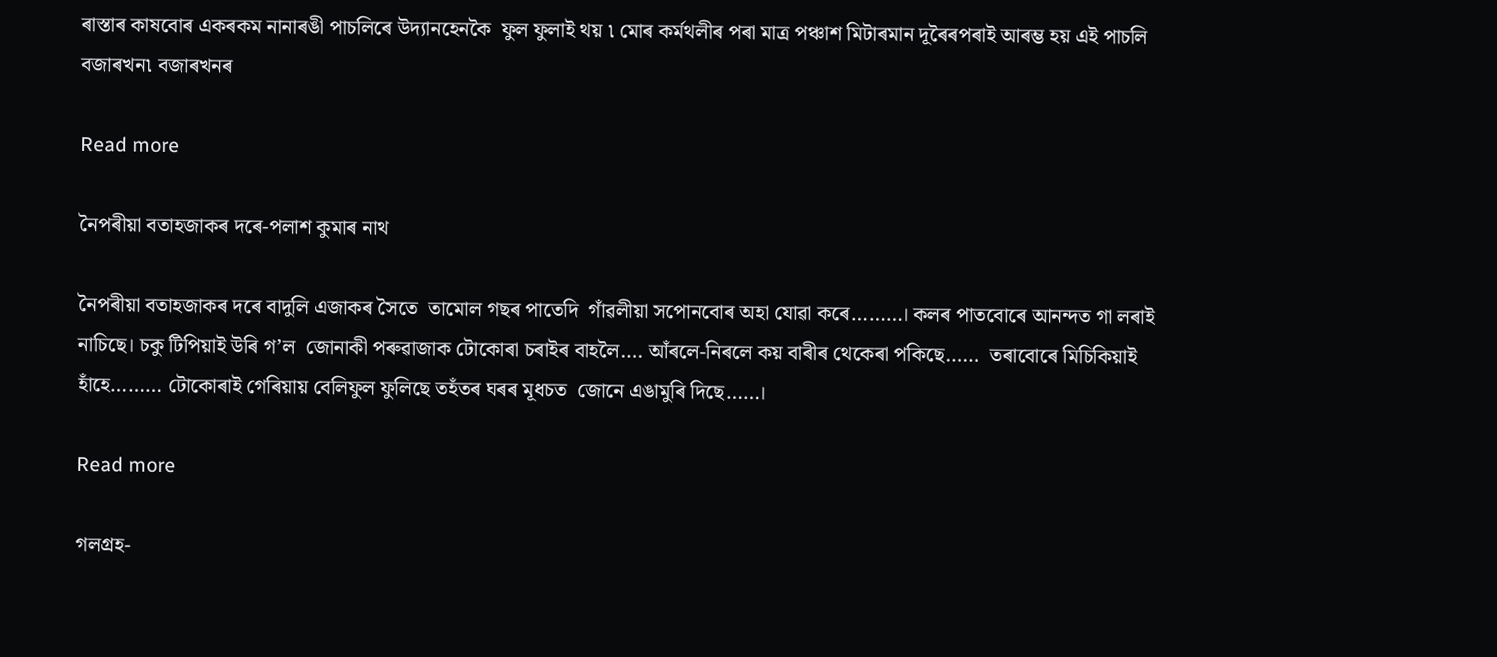ৰাস্তাৰ কাষবোৰ একৰকম নানাৰঙী পাচলিৰে উদ্যানহেনকৈ  ফুল ফুলাই থয় ৷ মোৰ কৰ্মথলীৰ পৰা মাত্ৰ পঞ্চাশ মিটাৰমান দূৰৈৰপৰাই আৰম্ভ হয় এই পাচলি বজাৰখন৷ বজাৰখনৰ

Read more

নৈপৰীয়া বতাহজাকৰ দৰে-পলাশ কুমাৰ নাথ

নৈপৰীয়া বতাহজাকৰ দৰে বাদুলি এজাকৰ সৈতে  তামোল গছৰ পাতেদি  গাঁৱলীয়া সপোনবোৰ অহা যোৱা কৰে………। কলৰ পাতবোৰে আনন্দত গা লৰাই নাচিছে। চকু টিপিয়াই উৰি গ’ল  জোনাকী পৰুৱাজাক টোকোৰা চৰাইৰ বাহলৈ…. আঁৰলে-নিৰলে কয় বাৰীৰ থেকেৰা পকিছে……  তৰাবোৰে মিচিকিয়াই হাঁহে……… টোকোৰাই গেৰিয়ায় বেলিফুল ফুলিছে তহঁতৰ ঘৰৰ মূধচত  জোনে এঙামুৰি দিছে……।

Read more

গলগ্ৰহ-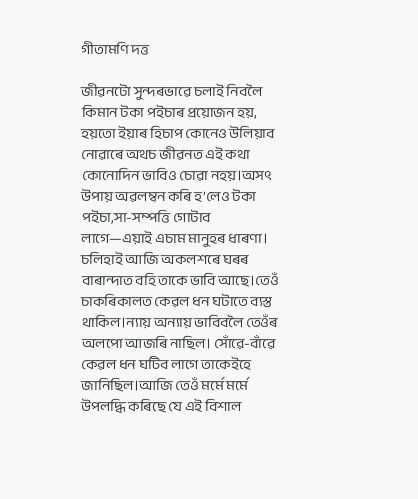গীতামণি দত্ত

জীৱনটো সুন্দৰভাৱে চলাই নিবলৈ কিমান টকা পইচাৰ প্ৰয়োজন হয়, হয়তো ইয়াৰ হিচাপ কোনেও উলিয়াব নোৱাৰে অথচ জীৱনত এই কথা কোনোদিন ভাবিও চোৱা নহয়।অসৎ উপায় অৱলম্বন কৰি হ’লেও টকা পইচা,সা-সম্পত্তি গোটাব লাগে—এয়াই এচাম মানুহৰ ধাৰণা। চলিহাই আজি অকলশৰে ঘৰৰ বাৰান্দাত বহি তাকে ভাবি আছে।তেওঁ চাকৰিকালত কেৱল ধন ঘটাতে ব্যস্ত থাকিল।ন্যায় অন্যায় ভাবিবলৈ তেওঁৰ অলপো আজৰি নাছিল। সোঁৱে-বাঁৱে কেৱল ধন ঘটিব লাগে তাকেইহে জানিছিল।আজি তেওঁ মৰ্মে মৰ্মে উপলদ্ধি কৰিছে যে এই বিশাল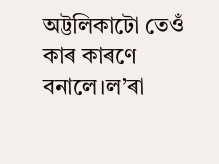অট্টলিকাটো তেওঁ কাৰ কাৰণে বনালে।ল’ৰা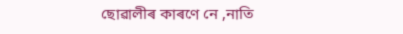ছোৱালীৰ কাৰণে নে ,নাতি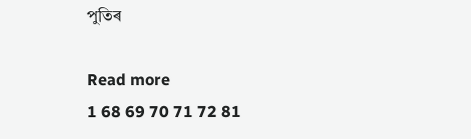পুতিৰ

Read more
1 68 69 70 71 72 81